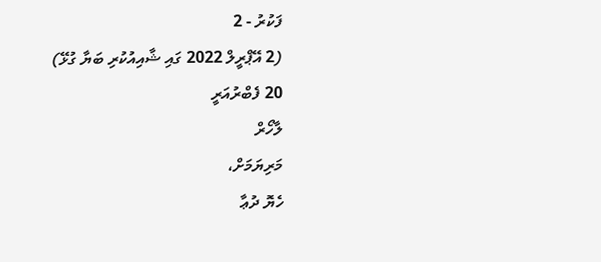ފަކުރު - 2
(2 އޭޕްރީލް 2022 ގައި ޝާއިއުކުރި ބަޔާ ގުޅޭ)
20 ފެބްރުއަރީ
ލާހޯރް
މަރިޔަމަށް،
ހެޔޮ ދުޢާ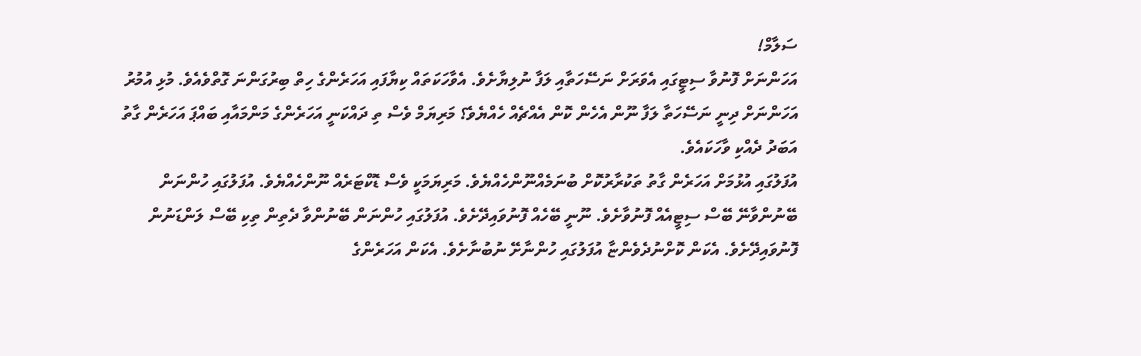ސަލާމް!
އަހަންނަށް ފޮނުވާ ސިޓީގައި އެވަރަށް ނަސޭހަތާއި ލަފާ ނުލިޔާށެވެ. އެވާހަކަތައް ކިޔާފައި އަހަރެންގެ ހިތް ބިރުގަންނަ ގޮތްވެއެވެ. މުޅި އުމުރު އަހަންނަށް ދިނީ ނަސޭހަތާ ލަފާ ނޫން އެހެން ކޮން އެއްޗެއް ހެއްޔެވެ؟ މަރިޔަމް ވެސް ތި ދައްކަނީ އަހަރެންގެ މަންމައާއި ބައްޕަ އަހަރެން ގާތު އަބަދު ދެއްކި ވާހަކައެވެ.
އުފަލުގައި އުޅުމަށް އަހަރެން ގާތު ތަކުރާރުކޮށް ބުނަމެއްނޫންހެއްޔެވެ. މަރިޔަމަކީ ވެސް ޑޮކްޓަރެއް ނޫންހެއްޔެވެ. އުފަލުގައި ހުންނަން ބޭނުންވާނޭ ބޭސް ސިޓީއެއް ފޮނުވާށެވެ. ނޫނީ ބޭހެއް ފޮނުވައިދޭށެވެ. އުފަލުގައި ހުންނަން ބޭނުންވާ ދެތިން ތިކި ބޭސް ލަންޑަނުން ފޮނުވައިދޭށެވެ. އެކަން ކޮށްނުދެވެންޏާ އުފަލުގައި ހުންނާށޭ ނުބުނާށެވެ. އެކަން އަހަރެންގެ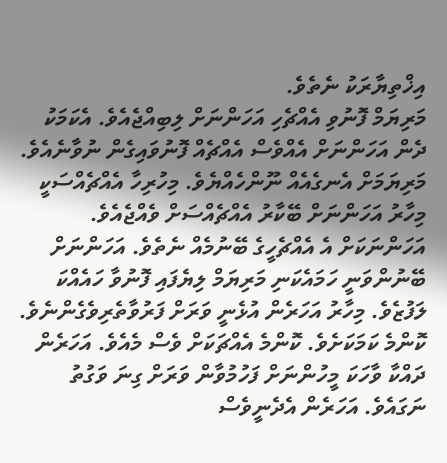އިޚްތިޔާރަކު ނެތެވެ.
މަރިޔަމް ފޮނުވި އެއްޗެހި އަހަންނަށް ލިބިއްޖެއެވެ. އެކަމަކު ދެން އަހަންނަށް އެއްވެސް އެއްޗެއް ފޮނުވައިގެން ނުވާނެއެވެ. މަރިޔަމަށް އެނގެއެއް ނޫންހެއްޔެވެ. މިހުރިހާ އެއްޗެއްސަކީ މިހާރު އަހަންނަށް ބޭކާރު އެއްޗެއްސަށް ވެއްޖެއެވެ. އަހަންނަކަށް އެ އެއްޗެހީގެ ބޭނުމެއް ނެތެވެ. އަހަންނަށް ބޭނުންވަނީ ހަމައެކަނި މަރިޔަމް ލިޔެފައި ފޮނުވާ ހައެއްކަ ލަފުޒެވެ. މިހާރު އަހަރެން އުޅެނީ ވަރަށް ފަރުވާތެރިވެގެންނެވެ. ކޮންމެ ކަމަކަށެވެ. ކޮންމެ އެއްޗަކަށް ވެސް މެއެވެ. އަހަރެން ދައްކާ ވާހަކަ މީހުންނަށް ފަހުމުވާން ވަރަށް ގިނަ ވަގުތު ނަގައެވެ. އަހަރެން އެދެނީވެސް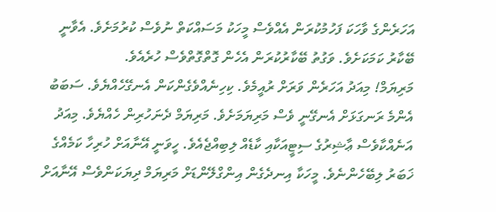އަހަރެންގެ ވާހަކަ ފަހުމުކުރަން އެއްވެސް މީހަކު މަސައްކަތް ނުވެސް ކުރުމަށެވެ. އެވާނީ ބޭކާރު ކަމަކަށެވެ. ވަގުތު ބޭކާރުކުރަން އެހެން ގޮތްގޮތްވެސް ހުރެއެވެ.
މަރިޔަމް! މިއަދު އަހަރެން ވަރަށް ރުއީމެވެ. ކިހިނެއްވެގެންކަން އެނގޭހެއްޔެވެ. ސަބަބު އެންމެ ރަނގަޅަށް އެނގޭނީ ވެސް މަރިޔަމަށެވެ. މަރިޔަމް ދެނަހުރިން ހެއްޔެވެ. މިއަދު އަނެއްކާވެސް ޢާޝިރުގެ ސިޓީއަކާއި ކާޑެއް ލިބިއްޖެއެވެ. ހީވަނީ އޭނާއަށް ހުރިހާ ކަމެއްގެ ޚަބަރު ލިބޭހެންނެވެ. މީހަކާ އިނދެގެން އިންގްލޭންޑަށް މަރިޔަމް ދިޔަކަންވެސް އޭނާއަށް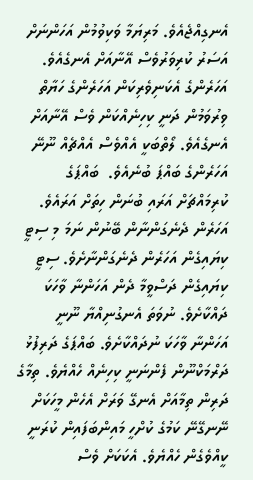އެނގިއްޖެއެވެ. މަރިޔަމާ ވަކިވުމުން އަހަންނަށް އަސަރު ކުރިވަރުވެސް އޭނާއަށް އެނގެއެވެ. އަހަރެންގެ އެކަނިވެރިކަން އަހަރެންގެ ހަޔާތް ވިރުވަމުން ދަނީ ކިހިނެއްކަން ވެސް އޭނާއަށް އެނގެއެވެ. ލޯތްބަކީ އެއްވެސް އެއްޗެއް ނޫނޭ އަހަރެންގެ ބައްޕަ ބުނެއެވެ.  ބައްޕަގެ ކުރިމައްޗަށް އަރައި ބުނަން ހިތަށް އަރައެވެ. އަހަރެން ދެނެގަންނާން ބޭނުން ނަމަ މި ސިޓީ ކިޔައިގެން އަހަރެން ދެނެގަންނާށެވެ. ސިޓީ ކިޔައިގެން ދަސްވީމާ ދެން އަހަންނާ ވާހަކަ ދައްކާށެވެ. ނުވަތަ އެނގުނިއްޔާ ނޫނީ އަހަންނާ ވާހަކަ ނުދައްކާށެވެ. ބައްޕަގެ ދަރިފުޅު ދަރްމަކްނޫން ފެންނަނީ ކިހިނެއް ހެއްޔެވެ. ތިމާގެ ދަރިން ތިމާއަށް އެނގޭ ވަރަށް އެހެން މީހަކަށް ނޭނގޭނޭ ކަމުގެ ކުށްހީ މައިންބަފައިން ކުރަނީ ކީއްވެގެން ހެއްޔެވެ. އެކަކަށް ވެސް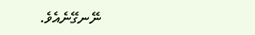ނޭނގޭނެއެވެ.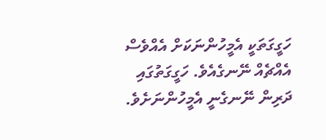ހަގީގަތަކީ އެމީހުންނަކަށް އެއްވެސް އެއްޗެއް ނޭނގެއެވެ. ހަގީގަތުގައި ދަރިން ނޭނގެނީ އެމީހުންނަށެވެ.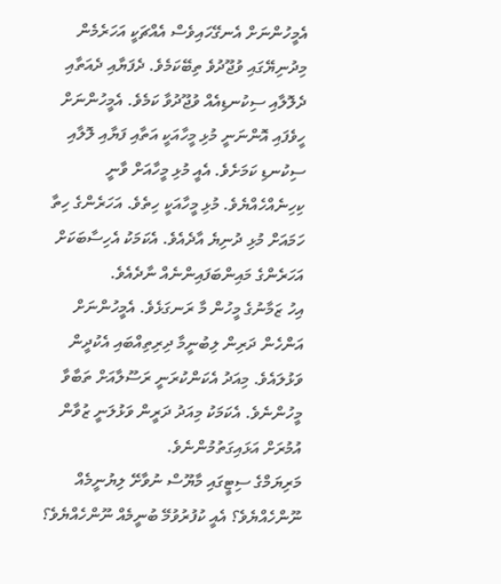އެމީހުންނަށް އެނގޭހައިވެސް އެއްޗަކީ އަހަރެމެން މިދުނިޔޭގައި ވުޖޫދުވެ ތިބޭކަމެވެ. ދެފަޔާއި ދެއަތާއި ދެލޮލާއި ސިކުނޑިއެއް ވުޖޫދުވާ ކަމެވެ. އެމީހުންނަށް ހީވެފައި އޮންނަނީ މުޅި މީހާއަކީ އަތާއި ފަޔާއި ލޮލާއި ސިކުނޑި ކަމަށެވެ. އެއީ މުޅި މީހާއަށް ވާނީ ކިހިނެއްހެއްޔެވެ. މުޅި މީހާއަކީ ހިތެވެ. އަހަރެންގެ ހިތާ ހަމައަށް މުޅި ދުނިޔެ އާދެއެވެ. އެކަމަކު އެހިސާބަކަށް އަހަރެންގެ މައިންބަފައިންނެއް ނާދެއެވެ.
އިހު ޒަމާނުގެ މީހުން މާ ރަނގަޅެވެ. އެމީހުންނަށް އަންހެން ދަރިން ލިބުނީމާ ދިރިތިއްބައި އެކުދީން ވަޅުލައެވެ. މިއަދު އެކަންކުރަނީ ރަސޫލާއަށް ތަބާވާ މީހުންނެވެ. އެކަމަކު މިއަދު ދަރީން ވަޅުލަނީ ޒުވާން އުމުރަށް އަޅައިގަތުމުންނެވެ.
މަރިޔަމްގެ ސިޓީގައި މާޔޫސް ނުވާށޭ ލިޔުނީމެއް ނޫންހެއްޔެވެ؟ އެއީ ކުފުރުވުމޭ ބުނީމެއް ނޫންހެއްޔެވެ؟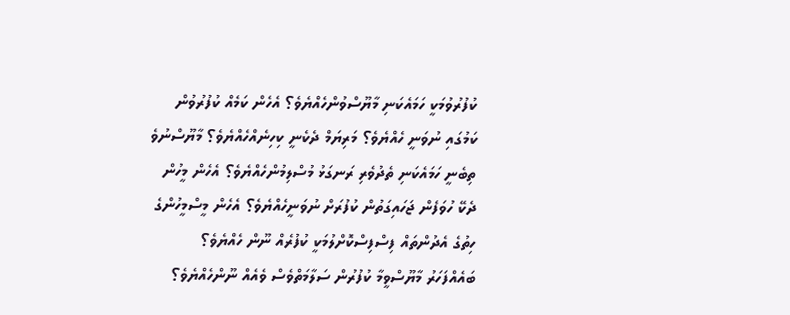ކުފުރުވުމަކީ ހަމައެކަނި މާޔޫސްވުންހެއްޔެވެ؟ އެހެން ކަމެއް ކުފުރުވުން ކަމުގައި ނުވަނީ ހެއްޔެވެ؟ މަރިޔަމް ދެކެނީ ކިހިނެއްހެއްޔެވެ؟ މާޔޫސްނުވެ ތިބެނީ ހަމައެކަނި ތެދުވެރި ރަނގަޅު މުސްލިމުންހެއްޔެވެ؟ އެހެން މީހުން ދެކޭ ހުވަފެން ޖަހައިގަތުން ކުފުރަށް ނުވަނީހެއްޔެވެ؟ އެހެން މީސްމީހުންގެ ހިތުގެ އެދުންތައް ފިސްފިސްކޮށްލުމަކީ ކުފުރެއް ނޫން ހެއްޔެވެ؟ ބައެއްފަހަރު މާޔޫސްވީމާ ކުފުރުން ސަލާމަތްވެސް ވެއެއް ނޫންހެއްޔެވެ؟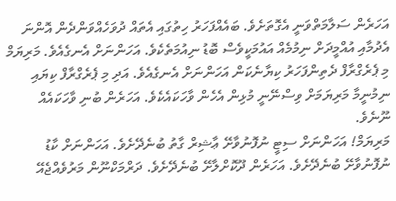އަހަރެން ސަލާމަތްވަނީ އެގޮތަށެވެ. ބައެއްފަހަރު ހިތުގައި އެތައް ދުވަހެއްވަންދެން އޮންނަ އެދުމާއި އުއްމީދަށް ނިމުމެއް އައުމަކީވެސް ބޮޑު ނިއުމަތެކެވެ. އަހަންނަށް އެނގެއެވެ. މަރިޔަމް މި ޕެރެގްރާފް ދެތިންފަހަރު ކިޔާނެކަން އަހަންނަށް އެނގެއެވެ. އަދި މި ޕެރެގްރާފް ކިޔައި ނިމުނީމާ މަރިޔަމަށް ވިސްނޭނީ މުޅިން އެހެން ވާހަކައެކެވެ. އަހަރެން ބުނި ވާހަކައެއް ނޫނެވެ.
މަރިޔަމް! އަހަންނަށް ސިޓީ ނުފޮނުވާށޭ ޢާޝިރް ގާތު ބުނެދޭށެވެ. އަހަންނަށް ކާޑު ނުފޮނުވާށޭ ބުނެދޭށެވެ. އަހަރެން ދޫކޮށްލާށޭ ބުނެދޭށެވެ. ދަރްމަކްނޫން މަރުވެއްޖެއޭ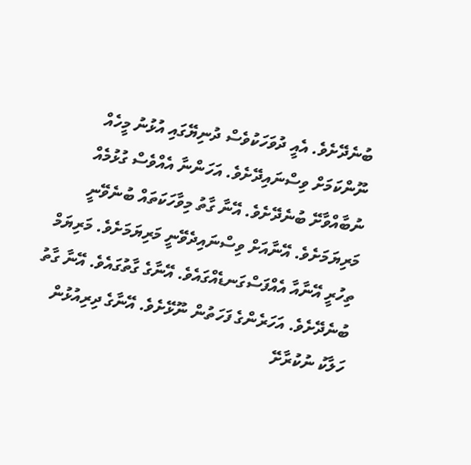ބުނެދޭށެވެ. އެއީ ދުވަހަކުވެސް ދުނިޔޭގައި އުޅުނު މީހެއް ނޫންކަމަށް ވިސްނައިދޭށެވެ. އަހަންނާ އެއްވެސް ގުޅުމެއް ނުބާއްވާށޭ ބުނެދޭށެވެ. އޭނާ ގާތު މިވާހަކަތައް ބުނެވޭނީ މަރިޔަމަށެވެ. އޭނާއަށް ވިސްނައިދެވޭނީ މަރިޔަމަށެވެ. މަރިޔަމް ތިހުރީ އޭނާއާ އެއްފަސްގަނޑެއްގައެވެ. އޭނާގެ ގާތުގައެވެ. އޭނާ ގާތު ބުނެދޭށެވެ. އަހަރެންގެ ފަހަތުން ނޫޅޭށެވެ. އޭނާގެ ދިރިއުޅުން ހަލާކު ނުކުރާށޭ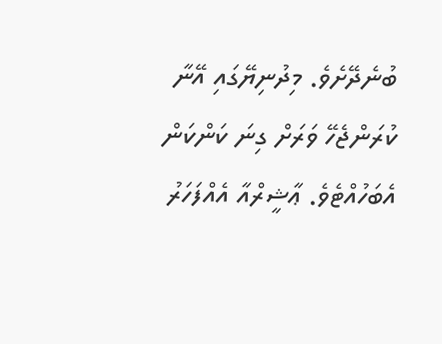ބުނެދޭށެވެ. މިދުނިޔޭގައި އޭނާ ކުރަންޖެހޭ ވަރަށް ގިނަ ކަންކަން އެބަހުއްޓެވެ. ޢާޝީރްއާ އެއްފަހަރު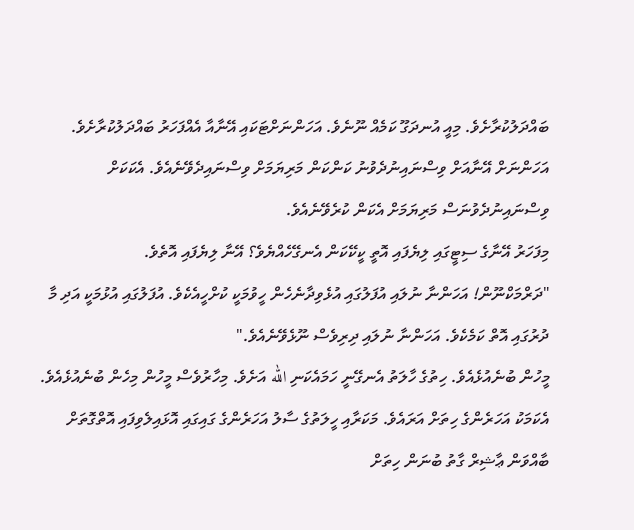ބައްދަލުކުރާށެވެ. މިއީ އުނދަގޫ ކަމެއް ނޫނެވެ. އަހަންނަށްޓަކައި އޭނާއާ އެއްފަހަރު ބައްދަލުކުރާށެވެ. އަހަންނަށް އޭނާއަށް ވިސްނައިނުދެވުނު ކަންކަން މަރިޔަމަށް ވިސްނައިދެވޭނެއެވެ. އެކަކަށް ވިސްނައިނުދެވުނަސް މަރިޔަމަށް އެކަން ކުރެވޭނެއެވެ.
މިފަހަރު އޭނާގެ ސިޓީގައި ލިޔެފައި އޮތީ ކީކޭކަން އެނގޭހެއްޔެވެ؟ އޭނާ ލިޔެފައި އޮތެވެ.
"ދަރްމަކްނޫން! އަހަންނާ ނުލައި އުފަލުގައި އުޅެވިދާނެހެން ހީވުމަކީ ކުށްހީއެކެވެ. އުފަލުގައި އުޅުމަކީ އަދި މާ ދުރުގައި އޮތް ކަމެކެވެ. އަހަންނާ ނުލައި ދިރިވެސް ނޫޅެވޭނެއެވެ."
މީހުން ބުނެއުޅެއެވެ. ހިތުގެ ހާލަތު އެނގޭނީ ހަމައެކަނި الله އަށެވެ. މިހާރުވެސް މީހުން މިހެން ބުނެއުޅެއެވެ. އެކަމަކު އަހަރެންގެ ހިތަށް އަރައެވެ. މަކަރާއި ހީލަތުގެ ސާލު އަހަރެންގެ ގައިގައި އޮޅައިލެވިފައި އޮތްގޮތަށް ބާއްވަން ޢާޝިރް ގާތު ބުނަން ހިތަށް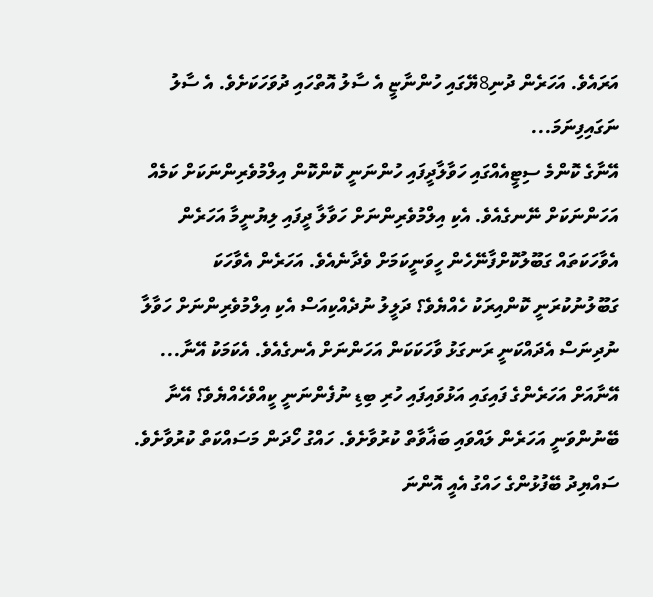އަރައެވެ. އަހަރެން ދުނި8ޔޭގައި ހުންނާޏީ އެ ސާލު އޮތްހައި ދުވަހަކަށެވެ. އެ ސާލު ނަގައިފިނަމަ...
އޭނާގެ ކޮންމެ ސިޓީއެއްގައި ހަވާލާދީފައި ހުންނަނީ ކޮންކޮން އިލްމުވެރިންނަކަށް ކަމެއް އަހަންނަކަށް ނޭނގެއެވެ. އެކި އިލްމުވެރިންނަށް ހަވާލާ ދީފައި ލިޔުނީމާ އަހަރެން އެވާހަކަތައް ގަބޫލުކޮށްފާނޭހެން ހީވަނީކަމަށް ވެދާނެއެވެ. އަހަރެން އެވާހަކަ ގަބޫލުނުކުރަނީ ކޮންއިރަކު ހެއްޔެވެ؟ ދަލީލު ނުދެއްކިއަސް އެކި އިލްމުވެރިންނަށް ހަވާލާ ނުދިނަސް އެދައްކަނީ ރަނގަޅު ވާހަކަކަން އަހަންނަށް އެނގެއެވެ. އެކަމަކު އޭނާ... އޭނާއަށް އަހަރެންގެ ފައިގައި އަޅުވައިފައި ހުރި ބިޑި ނުފެންނަނީ ކީއްވެހެއްޔެވެ؟ އޭނާ ބޭނުންވަނީ އަހަރެން ލައްވައި ބަޣާވާތް ކުރުވާށެވެ. ހައްގު ހޯދަން މަސައްކަތް ކުރުވާށެވެ. ސައްޔިދު ބޭފުޅުންގެ ހައްގު އެއީ އޮންނަ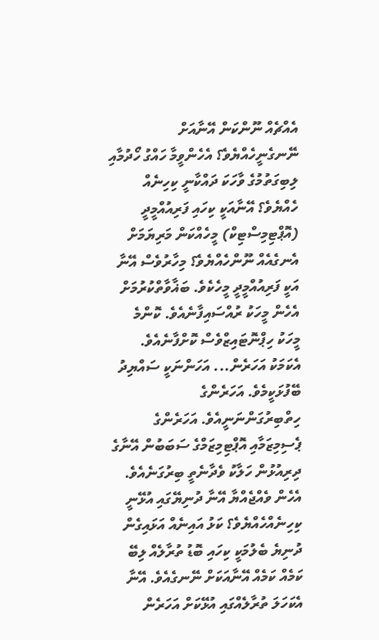އެއްޗެއް ނޫންކަން އޭނާއަށް ނޭނގެނީހެއްޔެވެ؟ އެހެންވީމާ ހައްގު ހޯދުމާއި ލިބިގަތުމުގެ ވާހަކަ ދައްކާނީ ކިހިނެއް ހެއްޔެވެ؟ އޭނާއަކީ ކިހައި ފަރިއުއްމީދީ (އޮޕްޓިމިސްޓިކް) މީހެއްކަން މަރިޔަމަށް އެނގެއެއް ނޫންހެއްޔެވެ؟ މިހާރުވެސް އޭނާ އަކީ ފަރިއުއްމީދީ މީހެކެވެ. ބަޣާވާތްކުރުމަށް އެހެން މީހަކު ރުއްސައިފާނެއެވެ. ކޮންމެ މީހަކު ހިޕްނޮޓައިޒްވެސް ކޮށްފާނެއެވެ. އެކަމަކު އަހަރެން... އަހަންނަކީ ސައްޔިދު ބޭފުޅަކީމެވެ. އަހަރެންގެ ހިތްބިރުގަންނަނީއެވެ. އަހަރެންގެ ޕެސިމިޒަމާއި އޮޕްޓިމިޒަމްގެ ސަބަބުން އޭނާގެ ދިރިއުޅުން ހަލާކު ވެދާނެތީ ބިރުގަނެއެވެ. އެހެން ވެއްޖެއްޔާ އޭނާ ދުނިޔޭގައި އުޅޭނީ ކިހިނެއްހެއްޔެވެ؟ ކަޅު އައިނެއް އަޅައިގެން ދުނިޔެ ބެލުމަކީ ކިހައި ބޮޑު ތުރާލެއް ލިބޭ ކަމެއް ކަމެއް އޭނާއަކަށް ނޭނގެއެވެ. އޭނާ އެކަހަލަ ތުރާލެއްގައި އުޅޭކަށް އަހަރެން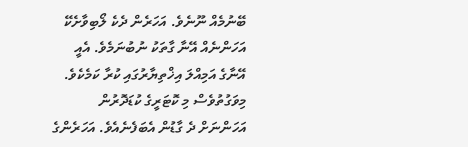ބޭނުމެއް ނޫނެވެ. އަހަރެން ދެކެ ލޯބިވާށެކޭ އަހަންނެއް އޭނާ ގާތަކު ނުބުނަމެވެ. އެއީ އޭނާގެ އަމިއްލަ އިޚްތިޔާރުގައި ކުރާ ކަމެކެވެ.
މިވަގުތުވެސް މި ކޮޓަރީގެ ކުޑަދޮރުން އަހަންނަށް ދެ ގާޑުން އެބަފެނެއެވެ. އަހަރެންގެ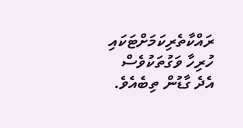ރައްކާތެރިކަމަށްޓަކައި ހުރިހާ ވަގުތަކުވެސް އެދެ ގާޑުން ތިބެއެވެ.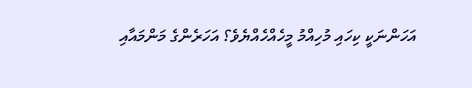އަހަންނަކީ ކިހައި މުހިއްމު މީހެއްހެއްޔެވެ؟ އަހަރެންގެ މަންމައާއި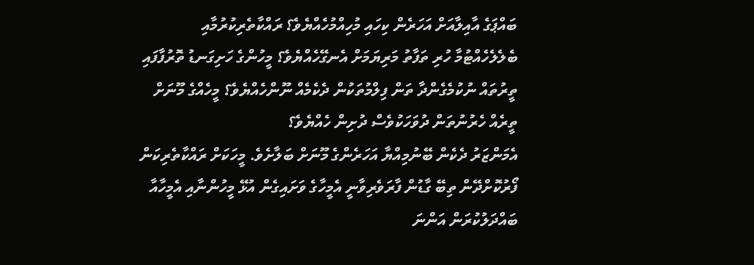ބައްޕަގެ އާއިލާއަށް އަހަރެން ކިހައި މުހިއްމުހެއްޔެވެ؟ ރައްކާތެރިކުރުމާއި ބެލެލެހެއްޓުމާ ހުރި ތަފާތު މަރިޔަމަށް އެނގޭހެއްޔެވެ؟ މީހުންގެ ހަށިގަނޑު ތޮރުފާފައި ތީރުތައް ނުކުމެގެންދާ ތަން ފިލްމުތަކުން ދެކެމެއް ނޫންހެއްޔެވެ؟ މީހެއްގެ މޫނަށް ތީރެއް ހެރުނުތަން ދުވަހަކުވެސް ދުށިން ހެއްޔެވެ؟
އެމަންޒަރު ދެކެން ބޭނުމިއްޔާ އަހަރެންގެ މޫނަށް ބަލާށެވެ. މީހަކަށް ރައްކާތެރިކަން ފޯރުކޮށްދޭން ތިބޭ ގާޑުން ފާރަވެރިވާނީ އެމީހާގެ ވަށައިގެން އުޅޭ މީހުންނާއި އެމީހާއާ ބައްދަލުކުރަން އަންނަ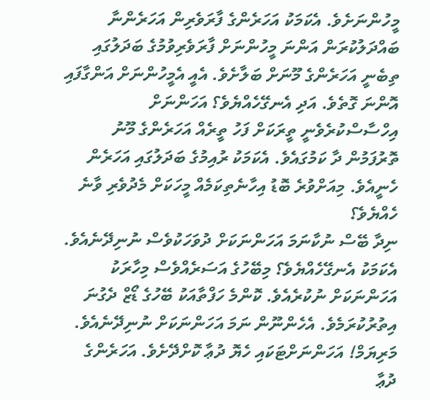މީހުންނަށެވެ. އެކަމަކު އަހަރެންގެ ފާރަވެރިން އަހަރެންނާ ބައްދަލުކުރަން އަންނަ މީހުންނަށް ފާރަވެރިވުމުގެ ބަދަލުގައި ތިބެނީ އަހަރެންގެ މޫނަށް ބަލާށެވެ. އެއީ އެމީހުންނަށް އަންގާފައި އޮންނަ ގޮތެވެ. އަދި އެނގޭހެއްޔެވެ؟ އަހަންނަށް އިހްސާސްކުރެވެނީ ތީރަކަށް ފަހު ތީރެއް އަހަރެންގެ މޫނު ތޮރުފަމުން ދާ ކަމުގައެވެ. އެކަމަކު ރުއިމުގެ ބަދަލުގައި އަހަރެން ހެނީއެވެ. މިއަށްވުރެ ބޮޑު އިހާނެތިކަމެއް މީހަކަށް މެދުވެރި ވާނެ ހެއްޔެވެ؟
ނިދާ ބޭސް ނުކާނަމަ އަހަންނަކަށް ދުވަހަކުވެސް ނުނިދޭނެއެވެ. އެކަމަކު އެނގޭހެއްޔެވެ؟ މިބޭހުގެ އަސަރެއްވެސް މިހާރަކު އަހަންނަކަށް ނުކުރެއެވެ. ކޮންމެ ހަފްތާއަކު ބޭހުގެ ޑޯޒް ދެގުނަ އިތުރުކުރަމެވެ. އެހެންނޫން ނަމަ އަހަންނަކަށް ނުނިދޭނެއެވެ. މަރިޔަމް! އަހަންނަށްޓަކައި ހެޔޮ ދުޢާ ކޮށްދޭށެވެ. އަހަރެންގެ ދުޢާ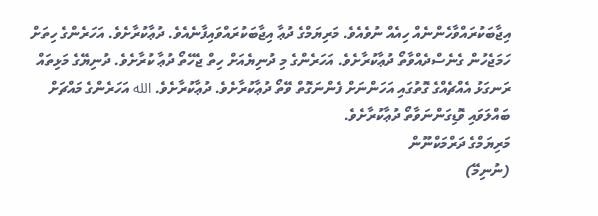އިޖާބަކުރައްވާހެންނެއް ހިއެއް ނުވެއެވެ. މަރިޔަމްގެ ދުޢާ އިޖާބަކުރައްވައިފާނެއެވެ. ދުޢާކުރާށެވެ. އަހަރެންގެ ހިތަށް ހަމަޖެހުން ގެނެސްދެއްވާތޯ ދުޢާކުރާށެވެ. އަހަރެންގެ މި ދުނިޔެއަށް ހިތް ޖެހޭތޯ ދުޢާ ކުރާށެވެ. ދުނިޔޭގެ މަޅިތައް ރަނގަޅު އެއްޗެއްގެ ގޮތުގައި އަހަންނަށް ފެންނަގޮތް ވޭތޯ ދުޢާކުރާށެވެ. ދުޢާކުރާށެވެ. الله އަހަރެންގެ މައްޗަށް ބައްލަވައި ވޮޑިގަންނަވާތޯ ދުޢާކުރާށެވެ.
މަރިޔަމްގެ ދަރްމަކްނޫން
(ނުނިމޭ)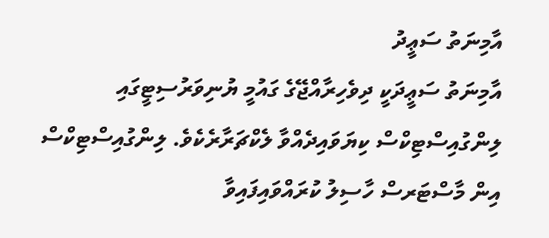އާމިނަތު ސަޢީދު
އާމިނަތު ސަޢީދަކީ ދިވެހިރާއްޖޭގެ ގައުމީ ޔުނިވަރުސިޓީގައި ލިންގުއިސްޓިކްސް ކިޔަވައިދެއްވާ ލެކްޗަރާރެކެވެ. ލިންގުއިސްޓިކްސް އިން މާސްޓަރސް ހާސިލު ކުރައްވައިފައިވާ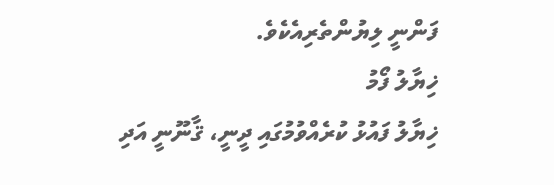ފަންނީ ލިޔުންތެރިއެކެވެ.
ޚިޔާލު ފޯމު
ޚިޔާލު ފައުޅު ކުރެއްވުމުގައި ދީނީ، ޤާނޫނީ އަދި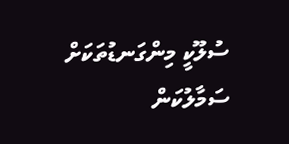ސުލޫކީ މިންގަނޑުތަކަށް ސަމާލުކަން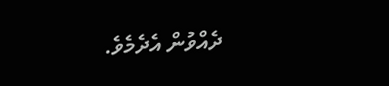ދެއްވުން އެދެމެވެ.